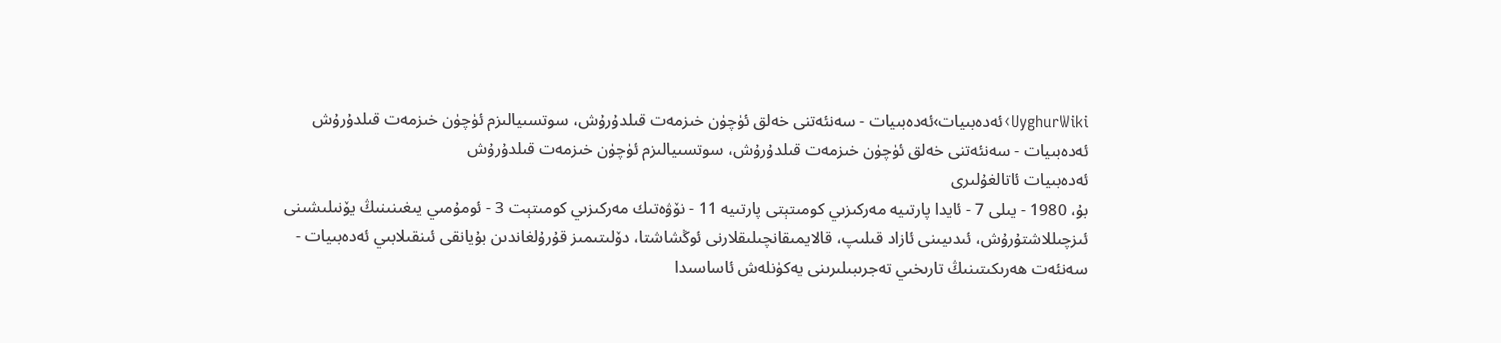UyghurWiki›ئەدەبىيات›ئەدەبىيات - سەنئەتنى خەلق ئۈچۈن خىزمەت قىلدۇرۇش، سوتسىيالىزم ئۈچۈن خىزمەت قىلدۇرۇش
ئەدەبىيات - سەنئەتنى خەلق ئۈچۈن خىزمەت قىلدۇرۇش، سوتسىيالىزم ئۈچۈن خىزمەت قىلدۇرۇش
ئەدەبىيات ئاتالغۇلىرى
بۇ، 1980 - يىلى 7 - ئايدا پارتىيە مەركىزىي كومىتېتى پارتىيە 11 - نۆۋەتىك مەركىزىي كومىتېت 3 - ئومۇمىي يىغىنىنىڭ يۆنىلىشىنى ئىزچىللاشتۇرۇش، ئىدىيىنى ئازاد قىلىپ، قالايمىقانچىلىقلارنى ئوڭشاشتا، دۆلىتىمىز قۇرۇلغاندىن بۇيانقى ئىنقىلابىي ئەدەبىيات - سەنئەت ھەرىكىتىنىڭ تارىخىي تەجرىبىلىرىنى يەكۈنلەش ئاساسىدا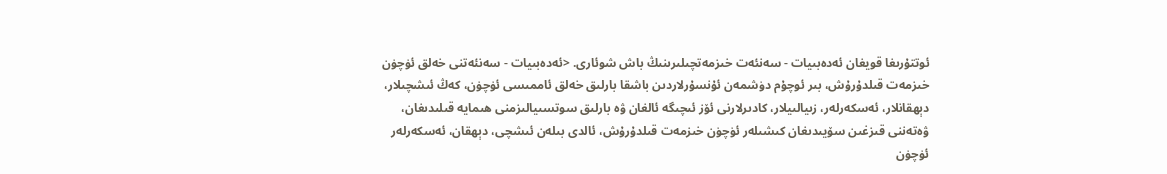ئوتتۇرىغا قويغان ئەدەبىيات - سەنئەت خىزمەتچىلىرىنىڭ باش شوئارى. <ئەدەبىيات - سەنئەتنى خەلق ئۈچۈن خىزمەت قىلدۇرۇش، بىر ئوچۇم دۈشمەن ئۇنسۇرلاردىن باشقا بارلىق خەلق ئاممىسى ئۈچۈن، كەڭ ئىشچىلار، دېھقانلار، ئەسكەرلەر، زىيالىيلار، كادىرلارنى ئۆز ئىچىگە ئالغان ۋە بارلىق سوتسىيالىزمنى ھىمايە قىلىدىغان، ۋەتەننى قىزغىن سۆيىدىغان كىشىلەر ئۈچۈن خىزمەت قىلدۇرۇش، ئالدى بىلەن ئىشچى، دېھقان، ئەسكەرلەر ئۈچۈن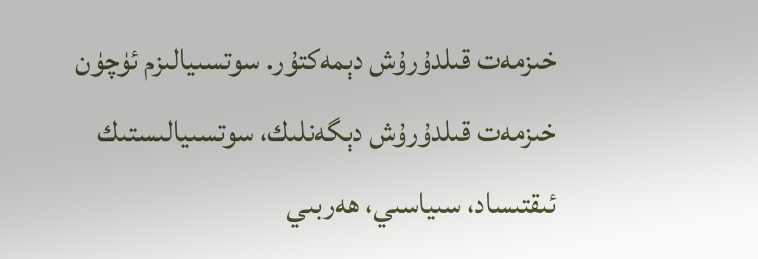خىزمەت قىلدۇرۇش دېمەكتۇر. سوتسىيالىزم ئۈچۈن خىزمەت قىلدۇرۇش دېگەنلىك، سوتسىيالىستىك ئىقتىساد، سىياسىي، ھەربىي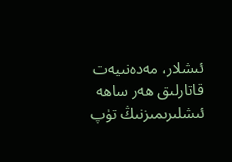ئىشلار، مەدەنىيەت قاتارلىق ھەر ساھە ئىشلىرىمىزنىڭ تۈپ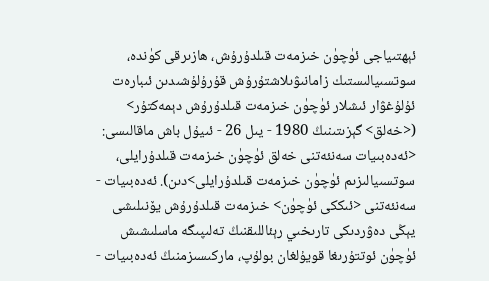ئېھتىياجى ئۈچۈن خىزمەت قىلدۇرۇش، ھازىرقى كۈندە، سوتسىيالىستىك زامانىۋىلاشتۇرۇش قۇرۇلۇشىدىن ئىبارەت ئۇلۇغۋار ئىشلار ئۈچۈن خىزمەت قىلدۇرۇش دېمەكتۇر> (<خەلق> گېزىتىنىڭ 1980 - يىل 26 - ئىيۇل باش ماقالىسى: <ئەدەبىيات سەنئەتنى خەلق ئۈچۈن خىزمەت قىلدۇرايلى، سوتسىيالىزىم ئۈچۈن خىزمەت قىلدۇرايلى>دىن). ئەدەبىيات - سەنئەتنى <ئىككى ئۈچۈن> خىزمەت قىلدۇرۇش يۆنىلىشى يېڭى دەۋردىكى تارىخىي رېئاللىقنىڭ تەلىپىگە ماسلىشىش ئۈچۈن ئوتتۇرىغا قويۇلغان بولۇپ، ماركىسىزمنىڭ ئەدەبىيات -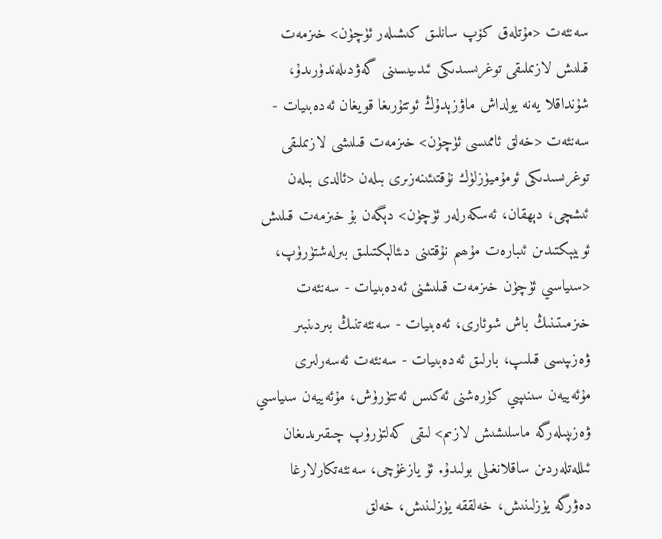سەنئەت <مۇتلەق كۆپ سانلىق كىشىلەر ئۈچۈن> خىزمەت قىلىش لازىملىقى توغرىسىدىكى ئىدىيىسىنى گەۋدىلەندۈرىدۇ، شۇنداقلا يەنە يولداش ماۋزېدۇڭ ئوتتۇرىغا قويغان ئەدەبىيات - سەنئەت <خەلق ئاممىسى ئۈچۈن> خىزمەت قىلىشى لازىملىقى توغرىسىدىكى ئومۇميۈزلۈك نۇقتىئىنەزىرى بىلەن <ئالدى بىلەن ئىشچى، دېھقان، ئەسكەرلەر ئۈچۈن> دېگەن بۇ خىزمەت قىلىش ئوبيېكتىدىن ئىبارەت مۇھىم نۇقتىنى دىئالېكتىلىق بىرلەشتۈرۈپ، <سىياسىي ئۈچۈن خىزمەت قىلىشنى ئەدەبىيات - سەنئەت خىزمىتىنىڭ باش شوئارى، ئەەبىيات - سەنئەتنىڭ بىردىنبىر ۋەزىپىسى قىلىپ، بارلىق ئەدەبىيات - سەنئەت ئەسەرلىرى مۇئەييەن سىنىپىي كۈرەشنى ئەكىس ئەتتۈرۈش، مۇئەييەن سىياسىي ۋەزىپىلەرگە ماسلىشىش لازىم> لىقى كەلتۈرۈپ چىقىرىدىغان ئىللەتلەردىن ساقلانغىلى بولىدۇ. ئۇ يازغۇچى، سەنئەتكارلارغا دەۋرگە يۈزلىنىش، خەلققە يۈزلىنىش، خەلق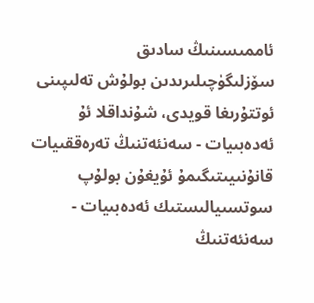ئاممىسىنىڭ سادىق سۆزلىگۈچىلىرىدىن بولۇش تەلىپىنى ئوتتۇرىغا قويدى، شۇنداقلا ئۇ ئەدەبىيات - سەنئەتنىڭ تەرەققىيات قانۇنىيىتىگىمۇ ئۇيغۇن بولۇپ سوتسىيالىستىك ئەدەبىيات - سەنئەتنىڭ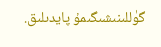گۈللىنىشىگىمۇ پايدىلىق.